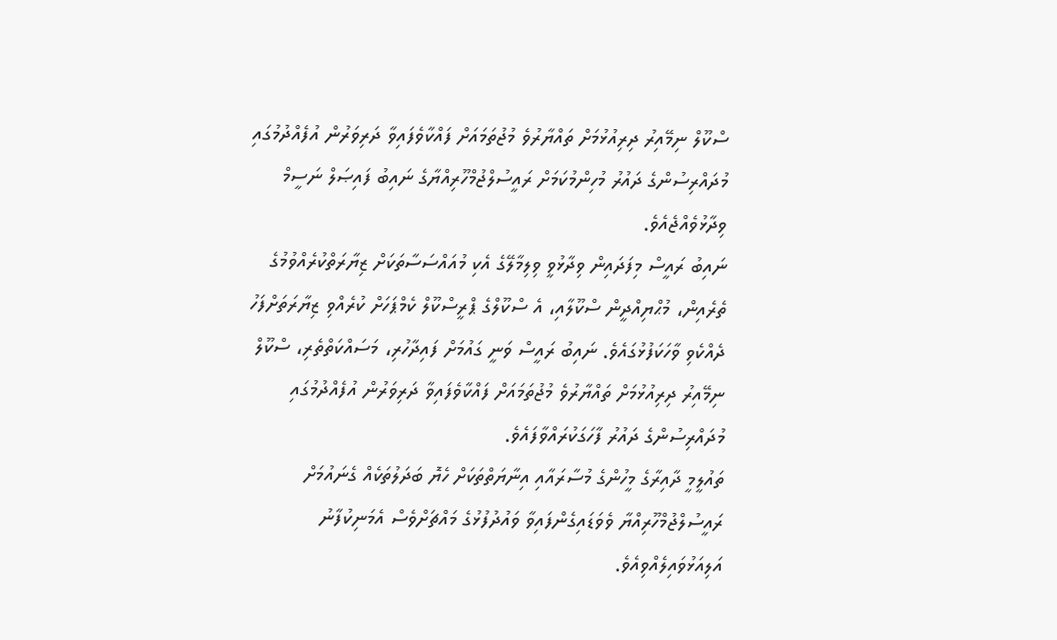ސްކޫލް ނިމޭއިރު ދިރިއުޅުމަށް ތައްޔާރުވެ މުޖުތަމައަށް ފައްކާވެފައިވާ ދަރިވަރުން އުފެއްދުމުގައި މުދައްރިސުންގެ ދައުރު މުހިންމުކަމަށް ރައީސުލްޖުމްހޫރިއްޔާގެ ނައިބު ފައިޞަލް ނަސީމް ވިދާޅުވެއްޖެއެވެ.
ނައިބު ރައީސް މިފަދައިން ވިދާޅުވީ ވިލިމާލޭގެ އެކި މުއައްސަސާތަކަށް ޒިޔާރަތްކުރެއްވުމުގެ ތެރެއިން، މުޙްޔިއްދީން ސްކޫލާއި، އެ ސްކޫލްގެ ޕްރީސްކޫލް ކެމްޕަހަށް ކުރެއްވި ޒިޔާރަތަށްފަހު ދެއްކެވި ވާހަކަފުޅުގައެވެ. ނައިބު ރައީސް ވަނީ ގައުމަށް ފައިދާހުރި، މަސައްކަތްތެރި، ސްކޫލް ނިމޭއިރު ދިރިއުޅުމަށް ތައްޔާރުވެ މުޖުތަމައަށް ފައްކާވެފައިވާ ދަރިވަރުން އުފެއްދުމުގައި މުދައްރިސުންގެ ދައުރު ފާހަގަކުރައްވާފައެވެ.
ތައުލީމީ ދާއިރާގެ މީހުންގެ މުސާރައާއި އިނާޔަތްތަކަށް ހެޔޮ ބަދަލުތަކެއް ގެނައުމަށް ރައީސުލްޖުމްހޫރިއްޔާ ވެވަޑައިގެންފައިވާ ވައުދުފުޅުގެ މައްޗަށްވެސް އެމަނިކުފާނު އަލިއަޅުވައިލެއްވިއެވެ.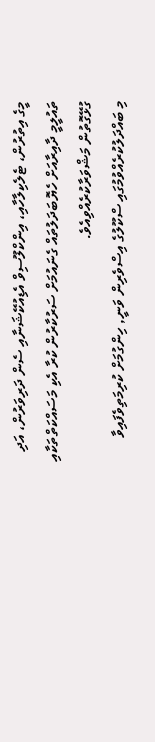މީގެ އިތުރުން، ޓެލެކިލާހާއި، އިންކްލޫސިވް އެޑިއުކޭޝަނާއި ސެން ދަރިވަރުން، އަދި ތައުލީމީ ދާއިރާއަށް ހެޔޮބަދަލުތައް ގެނައުމަށް ސަރުކާރުން ކުރާ އެކި މަސައްކަތްތަކާއި ގުޅޭގޮތުން މަޝްވަރާކުރެއްވިއެވެ.
މި ބައްދަލުކުރެއްވުމުގައި ސްކޫލުގެ އިސްވެރިން ވަނީ, ހިންގުމަށް ކުރިމަތިވެފައިވާ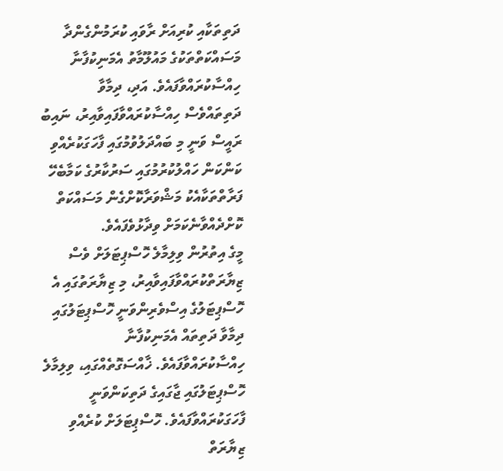ދަތިތަކާއި ކުރިއަށް ރާވައި ކުރަމުންގެންދާ މަސައްކަތްތަކުގެ މައުލޫމާތު އެމަނިކުފާނާ ހިއްސާކުރައްވާފައެވެ. އަދި، ދިމާވާ ދަތިތައްވެސް ހިއްސާކުރައްވާފައިވާއިރު، ނައިބު ރައީސް ވަނީ މި ބައްދަލުވުމުގައި ފާހަގަކުރެއްވި ކަންކަން ހައްލުކުރުމުގައި ސަރުކާރުގެ ކަމާބެހޭ ފަރާތްތަކާއެކު މަޝްވަރާކޮށްގެން މަސައްކަތް ކޮށްދެއްވާނެކަމަށް ވިދާޅުވެފައެވެ.
މީގެ އިތުރުން ވިލިމާލެ ހޮސްޕިޓަލަށް ވެސް ޒިޔާރަތްކުރައްވާފައިވާއިރު، މި ޒިޔާރަތުގައި އެ ހޮސްޕިޓަލުގެ އިސްވެރިންވަނީ ހޮސްޕިޓަލުގައި ދިމާވާ ދަތިތައް އެމަނިކުފާނާ ހިއްސާކުރައްވާފައެވެ. ޚާއްސަގޮތެއްގައި، ވިލިމާލެ ހޮސްޕިޓަލުގައި ޖާގައިގެ ދަތިކަންވަނީ ފާހަގަކުރައްވާފައެވެ. ހޮސްޕިޓަލަށް ކުރެއްވި ޒިޔާރަތް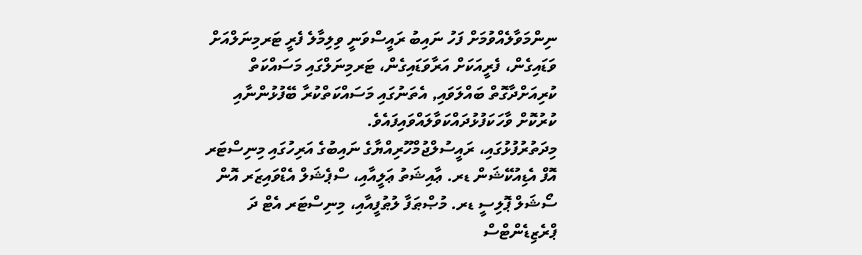ނިންމަވާލެއްވުމަށް ފަހު ނައިބު ރައީސްވަނީ ވިލިމާލެ ފެރީ ޓަރމިނަލްއަށް ވަޑައިގެން، ފެރީއަކަށް އަރާވަޑައިގެން، ޓަރމިނަލްގައި މަސައްކަތް ކުރިއަށްދާގޮތް ބައްލަވައި, އެތަނުގައި މަސައްކަތްކުރާ ބޭފުޅުންނާއި ކުރުކޮށް ވާހަކަފުޅުދައްކަވާލައްވައިފައެވެ.
މިދަތުރުފުޅުގައި، ރައީސުލްޖުމްހޫރިއްޔާގެ ނައިބުގެ އަރިހުގައި މިނިސްޓަރ އޮފް އެޑިއުކޭޝަން ޑރ. ޢާއިޝަތު ޢަލީއާއި، ސްޕެޝަލް އެޑްވައިޒަރ އޮން ސޯޝަލް ޕޮލިސީ ޑރ. މުޞްޠަފާ ލުޠުފީއާއި، މިނިސްޓަރ އެޓް ދަ ޕްރެޒިޑެންޓްސް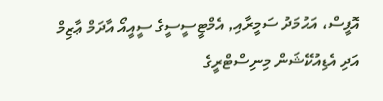އޮފީސް، އަޙުމަދު ސަމީރާއި, އެމްޓީސީސީގެ ސީއީއޯ އާދަމް ޢާޒިމް އަދި އެޑިއުކޭޝަން މިނިސްޓްރީގެ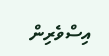އިސްވެރިން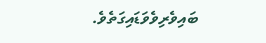ބައިވެރިވެވަޑައިގަތެވެ.